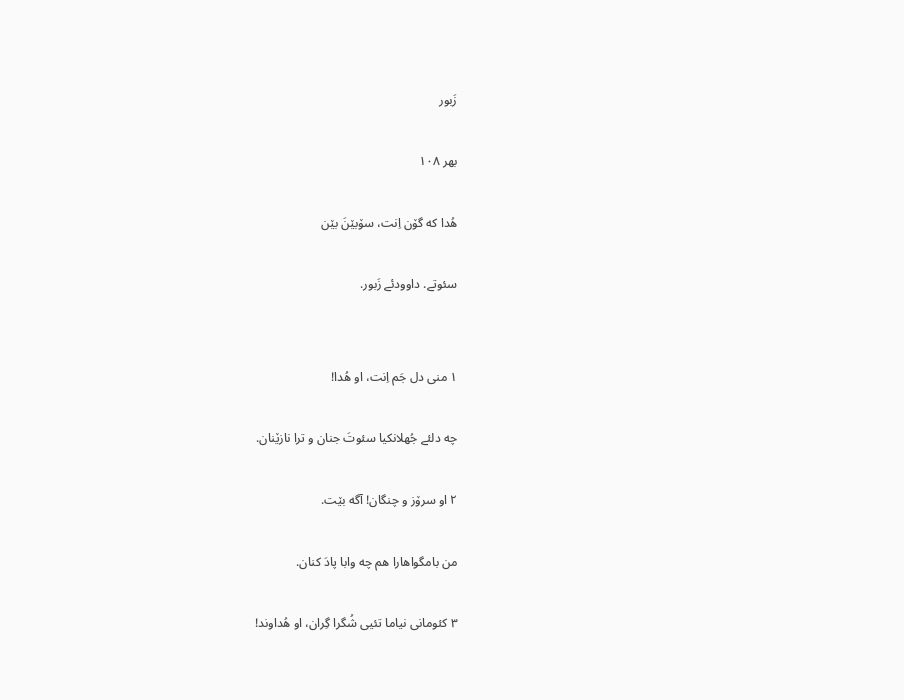زَبور

بهر ۱۰۸

هُدا که گۆن اِنت، سۆبێنَ بێن

سئوتے. داوودئے زَبور.


۱ منی دل جَم اِنت، او هُدا!

چه دلئے جُهلانکیا سئوتَ جنان و ترا نازێنان.

۲ او سرۆز و چنگان! آگه بێت.

من بامگواهارا هم چه وابا پادَ کنان.

۳ کئومانی نیاما تئیی شُگرا گِران، او هُداوند!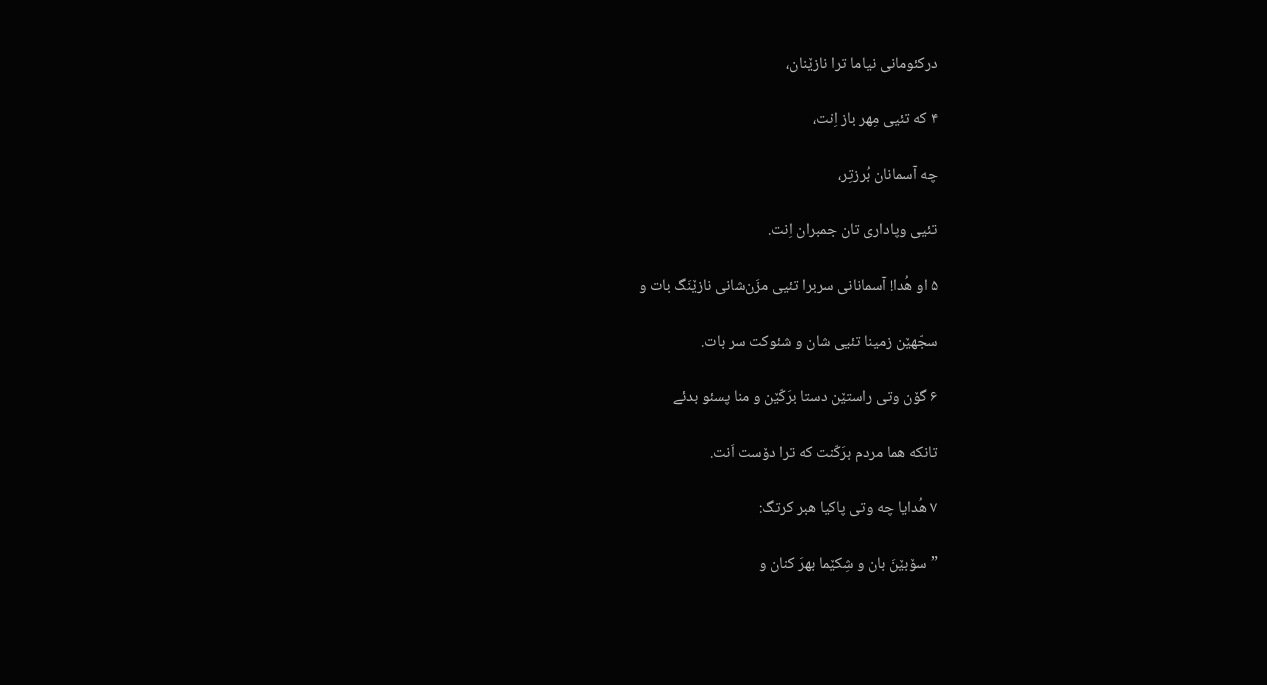درکئومانی نیاما ترا نازێنان،

۴ که تئیی مِهر باز اِنت،

چه آسمانان بُرزتِر،

تئیی وپاداری تان جمبران اِنت.

۵ او هُدا! آسمانانی سربرا تئیی مزَن‌شانی نازێنَگ بات و

سجّهێن زمینا تئیی شان و شئوکت سر بات.

۶ گۆن وتی راستێن دستا برَکّێن و منا پسئو بدئے

تانکه هما مردم برَکّنت که ترا دۆست اَنت.

۷ هُدایا چه وتی پاکیا هبر کرتگ:

”سۆبێنَ بان و شِکێما بهرَ کنان و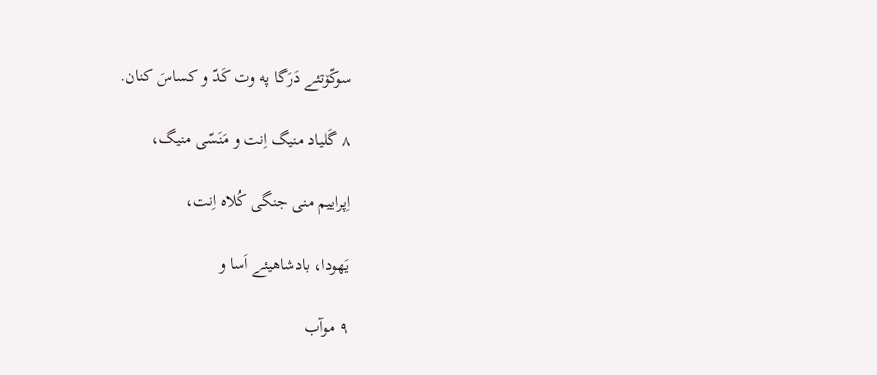سوکّۆتئے دَرَگا په وت کَدّ و کساسَ کنان.

۸ گَلیاد منیگ اِنت و مَنَسّی منیگ،

اِپراییم منی جنگی کُلاه اِنت،

یَهودا، بادشاهیئے اَسا و

۹ موآب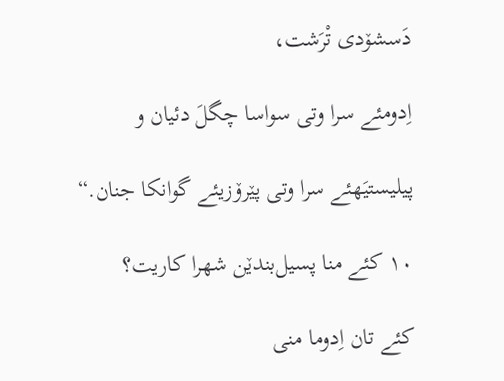دَسشۆدی تْرَشت،

اِدومئے سرا وتی سواسا چگلَ دئیان و

پیلیستیَهئے سرا وتی پێرۆزیئے گوانکا جنان.“

۱۰ کئے منا پسیل‌بندێن شهرا کاریت؟

کئے تان اِدوما منی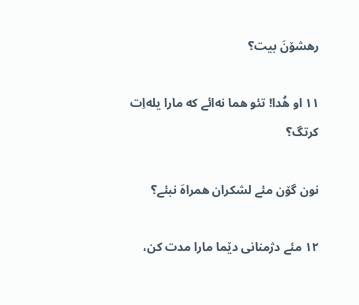رهشۆنَ بیت؟

۱۱ او هُدا! تئو هما نه‌ائے که مارا یله‌اِت کرتگ؟

نون گۆن مئے لشکران همراهَ نبئے؟

۱۲ مئے دژمنانی دێما مارا مدت کن،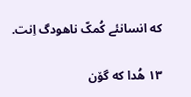که انسانئے کُمکّ ناهودگ اِنت.

۱۳ هُدا که گۆن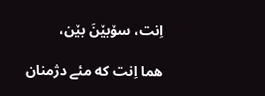اِنت، سۆبێنَ بێن،

هما اِنت که مئے دژمنان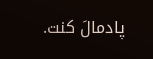پادمالَ کنت.